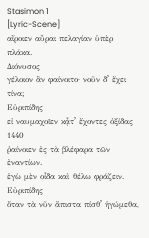Stasimon 1
[Lyric-Scene]
αἴροιεν αὖραι πελαγίαν ὑπὲρ πλάκα.
Διόνυσος
γέλοιον ἂν φαίνοιτο· νοῦν δʼ ἔχει τίνα;
Εὐριπίδης
εἰ ναυμαχοῖεν κᾆτʼ ἔχοντες ὀξίδας
1440
ῥαίνοιεν ἐς τὰ βλέφαρα τῶν ἐναντίων.
ἐγὼ μὲν οἶδα καὶ θέλω φράζειν.
Εὐριπίδης
ὅταν τὰ νῦν ἄπιστα πίσθʼ ἡγώμεθα,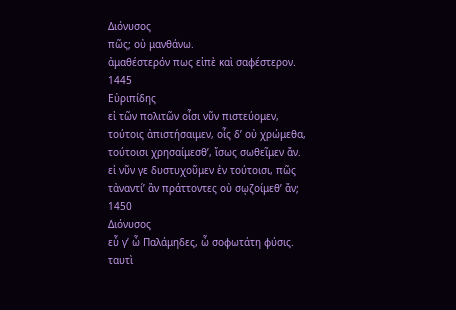Διόνυσος
πῶς; οὐ μανθάνω.
ἀμαθέστερόν πως εἰπὲ καὶ σαφέστερον.
1445
Εὐριπίδης
εἰ τῶν πολιτῶν οἷσι νῦν πιστεύομεν,
τούτοις ἀπιστήσαιμεν, οἷς δʼ οὐ χρώμεθα,
τούτοισι χρησαίμεσθʼ, ἴσως σωθεῖμεν ἄν.
εἰ νῦν γε δυστυχοῦμεν ἐν τούτοισι, πῶς
τἀναντίʼ ἂν πράττοντες οὐ σῳζοίμεθʼ ἄν;
1450
Διόνυσος
εὖ γʼ ὦ Παλάμηδες, ὦ σοφωτάτη φύσις.
ταυτὶ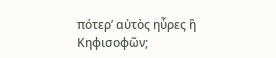πότερʼ αὐτὸς ηὗρες ἢ Κηφισοφῶν;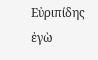Εὐριπίδης
ἐγὼ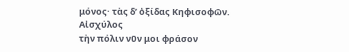μόνος· τὰς δʼ ὀξίδας Κηφισοφῶν.
Αἰσχύλος
τὴν πόλιν νῦν μοι φράσον